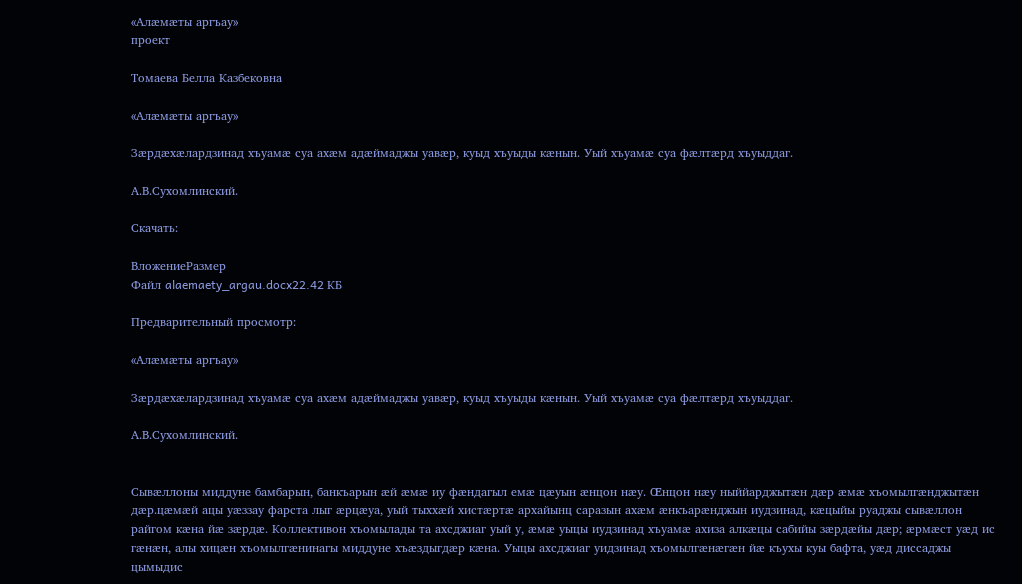«Алæмæты аргъау»
проект

Томаева Белла Казбековна

«Алæмæты аргъау»

Зæрдæхæлардзинад хъуамæ суа ахæм адæймаджы уавæр, куыд хъуыды кæнын. Уый хъуамæ суа фæлтæрд хъуыддаг.

А.В.Сухомлинский.

Скачать:

ВложениеРазмер
Файл alaemaety_argau.docx22.42 КБ

Предварительный просмотр:

«Алæмæты аргъау»

Зæрдæхæлардзинад хъуамæ суа ахæм адæймаджы уавæр, куыд хъуыды кæнын. Уый хъуамæ суа фæлтæрд хъуыддаг.

А.В.Сухомлинский.


Сывæллоны миддуне бамбарын, банкъарын æй æмæ иу фæндагыл емæ цæуын æнцон нæу. Œнцон нæу ныййарджытæн дæр æмæ хъомылгæнджытæн дæр.цæмæй ацы уæззау фарста лыг æрцæуа, уый тыххæй хистæртæ архайынц саразын ахæм æнкъарæнджын иудзинад, кæцыйы руаджы сывæллон райгом кæна йæ зæрдæ. Коллективон хъомылады та ахсджиаг уый у, æмæ уыцы иудзинад хъуамæ ахиза алкæцы сабийы зæрдæйы дæр; æрмæст уæд ис гæнæн, алы хицæн хъомылгæнинагы миддуне хъæздыгдæр кæна. Уыцы ахсджиаг уидзинад хъомылгæнæгæн йæ къухы куы бафта, уæд диссаджы цымыдис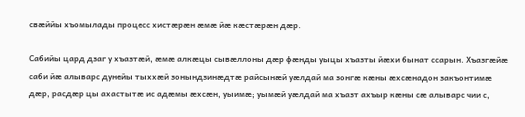свæййы хъомылады процесс хистæрæн æмæ йæ кæстæрæн дæр.

Сабийы цард дзаг у хъазтæй, æмæ алкæцы сывæллоны дæр фæнды уыцы хъазты йæхи бынат ссарын. Хъазгæйæ саби йæ алыварс дунейы тыххæй зонындзинæдтæ райсынæй уæлдай ма зонгæ кæны æхсæнадон закъонтимæ дæр, расдæр цы ахастытæ ис адæмы æхсæн, уыимæ; уымæй уæлдай ма хъазт ахъыр кæны сæ алыварс чии с,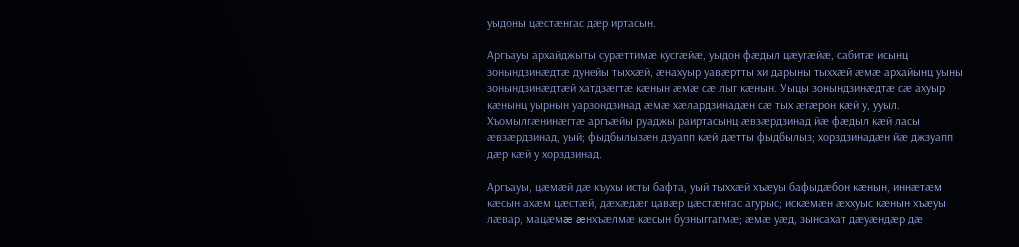уыдоны цæстæнгас дæр иртасын.

Аргъауы архайджыты сурæттимæ кусгæйæ, уыдон фæдыл цæугæйæ, сабитæ исынц зонындзинæдтæ дунейы тыххæй, æнахуыр уавæртты хи дарыны тыххæй æмæ архайынц уыны зонындзинæдтæй хатдзæгтæ кæнын æмæ сæ лыг кæнын. Уыцы зонындзинæдтæ сæ ахуыр кæнынц уырнын уарзондзинад æмæ хæлардзинадæн сæ тых æгæрон кæй у, ууыл. Хъомылгæнинæгтæ аргъæйы руаджы раиртасынц æвзæрдзинад йæ фæдыл кæй ласы æвзæрдзинад, уый; фыдбылызæн дзуапп кæй дæтты фыдбылыз; хорздзинадæн йæ джзуапп дæр кæй у хорздзинад.

Аргъауы, цæмæй дæ къухы исты бафта, уый тыххæй хъæуы бафыдæбон кæнын, иннæтæм кæсын ахæм цæстæй, дæхæдæг цавæр цæстæнгас агурыс; искæмæн æххуыс кæнын хъæуы лæвар, мацæмæ æнхъæлмæ кæсын бузныггагмæ; æмæ уæд, зынсахат дæуæндæр дæ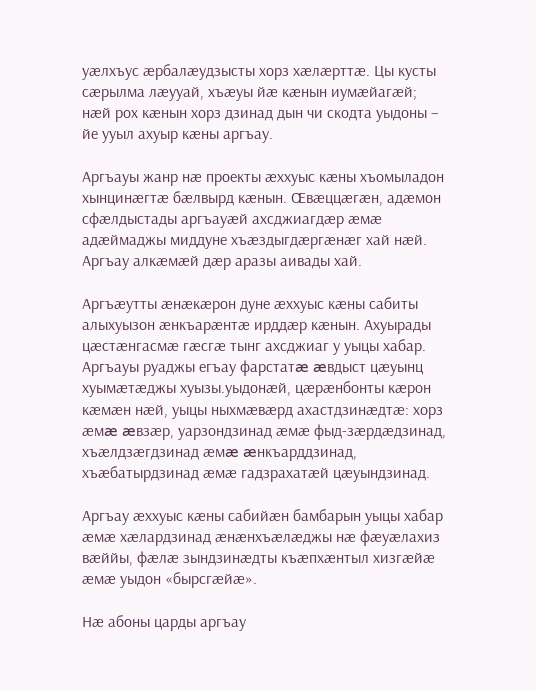уæлхъус æрбалæудзысты хорз хæлæрттæ. Цы кусты сæрылма лæууай, хъæуы йæ кæнын иумæйагæй; нæй рох кæнын хорз дзинад дын чи скодта уыдоны – йе ууыл ахуыр кæны аргъау.

Аргъауы жанр нæ проекты æххуыс кæны хъомыладон хынцинæгтæ бæлвырд кæнын. Œвæццæгæн, адæмон сфæлдыстады аргъауæй ахсджиагдæр æмæ адæймаджы миддуне хъæздыгдæргæнæг хай нæй. Аргъау алкæмæй дæр аразы аивады хай.

Аргъæутты æнæкæрон дуне æххуыс кæны сабиты алыхуызон æнкъарæнтæ ирддæр кæнын. Ахуырады цæстæнгасмæ гæсгæ тынг ахсджиаг у уыцы хабар. Аргъауы руаджы егъау фарстатæ æвдыст цæуынц хуымæтæджы хуызы.уыдонæй, цæрæнбонты кæрон кæмæн нæй, уыцы ныхмæвæрд ахастдзинæдтæ: хорз æмæ æвзæр, уарзондзинад æмæ фыд-зæрдæдзинад, хъæлдзæгдзинад æмæ æнкъарддзинад, хъæбатырдзинад æмæ гадзрахатæй цæуындзинад.

Аргъау æххуыс кæны сабийæн бамбарын уыцы хабар æмæ хæлардзинад æнæнхъæлæджы нæ фæуæлахиз вæййы, фæлæ зындзинæдты къæпхæнтыл хизгæйæ æмæ уыдон «бырсгæйæ».

Нæ абоны царды аргъау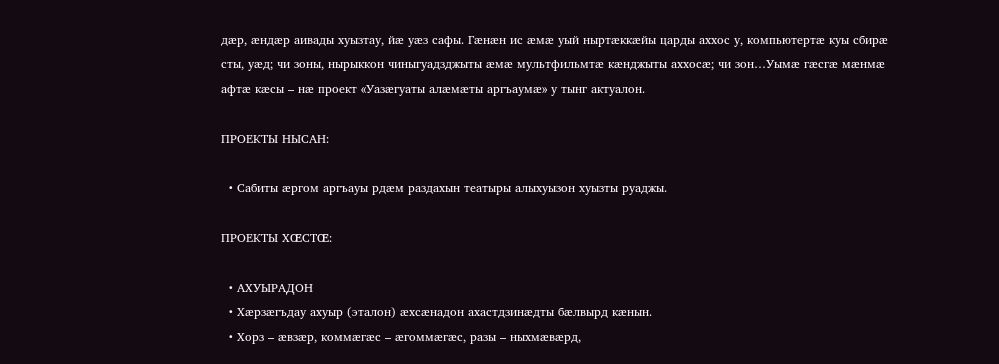дæр, æндæр аивады хуызтау, йæ уæз сафы. Гæнæн ис æмæ уый ныртæккæйы царды аххос у, компьютертæ куы сбирæ сты, уæд; чи зоны, нырыккон чиныгуадзджыты æмæ мультфильмтæ кæнджыты аххосæ; чи зон…Уымæ гæсгæ мæнмæ афтæ кæсы – нæ проект «Уазæгуаты алæмæты аргъаумæ» у тынг актуалон.

ПРОЕКТЫ НЫСАН:

  • Сабиты æргом аргъауы рдæм раздахын театыры алыхуызон хуызты руаджы.

ПРОЕКТЫ ХŒСТŒ:

  • АХУЫРАДОН
  • Хæрзæгъдау ахуыр (эталон) æхсæнадон ахастдзинæдты бæлвырд кæнын.
  • Хорз – æвзæр, коммæгæс – æгоммæгæс, разы – ныхмæвæрд,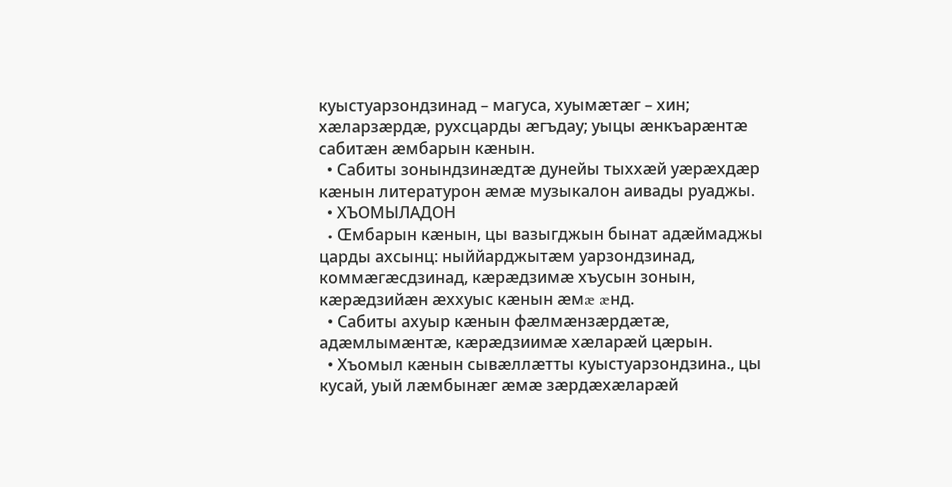куыстуарзондзинад – магуса, хуымæтæг – хин; хæларзæрдæ, рухсцарды æгъдау; уыцы æнкъарæнтæ сабитæн æмбарын кæнын.
  • Сабиты зонындзинæдтæ дунейы тыххæй уæрæхдæр кæнын литературон æмæ музыкалон аивады руаджы.
  • ХЪОМЫЛАДОН
  • Œмбарын кæнын, цы вазыгджын бынат адæймаджы царды ахсынц: ныййарджытæм уарзондзинад, коммæгæсдзинад, кæрæдзимæ хъусын зонын, кæрæдзийæн æххуыс кæнын æмæ æнд.
  • Сабиты ахуыр кæнын фæлмæнзæрдæтæ, адæмлымæнтæ, кæрæдзиимæ хæларæй цæрын.
  • Хъомыл кæнын сывæллæтты куыстуарзондзина., цы кусай, уый лæмбынæг æмæ зæрдæхæларæй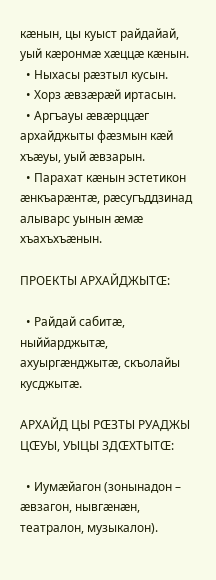кæнын, цы куыст райдайай, уый кæронмæ хæццæ кæнын.
  • Ныхасы рæзтыл кусын.
  • Хорз æвзæрæй иртасын.
  • Аргъауы æвæрццæг архайджыты фæзмын кæй хъæуы, уый æвзарын.
  • Парахат кæнын эстетикон æнкъарæнтæ, рæсугъддзинад алыварс уынын æмæ хъахъхъæнын.

ПРОЕКТЫ АРХАЙДЖЫТŒ:

  • Райдай сабитæ, ныййарджытæ, ахуыргæнджытæ, скъолайы кусджытæ.

АРХАЙД ЦЫ РŒЗТЫ РУАДЖЫ ЦŒУЫ, УЫЦЫ ЗДŒХТЫТŒ:

  • Иумæйагон (зонынадон – æвзагон, нывгæнæн, театралон, музыкалон).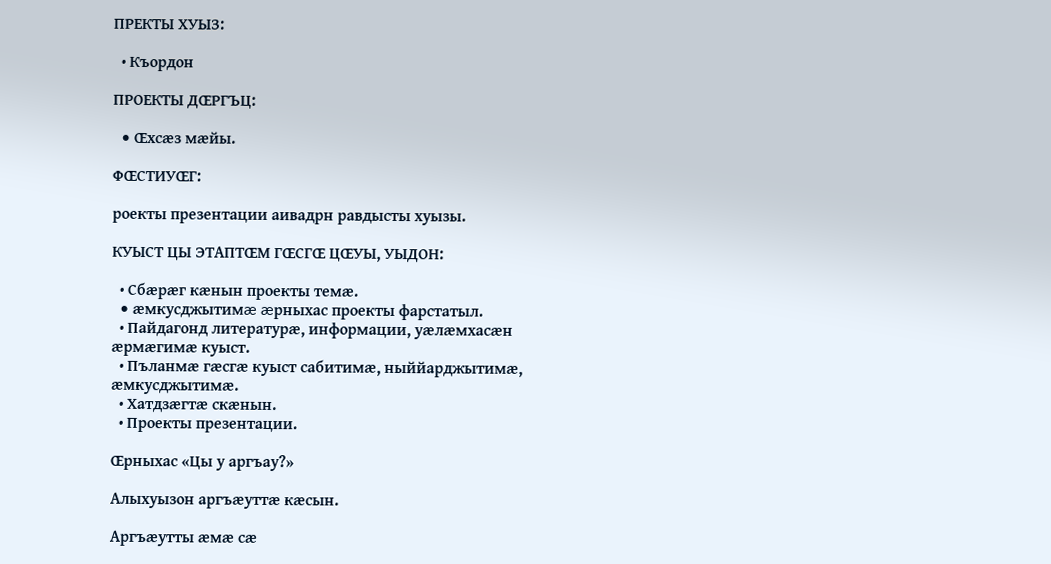ПРЕКТЫ ХУЫЗ:

  • Къордон

ПРОЕКТЫ ДŒРГЪЦ:

  • Œхсæз мæйы.

ФŒСТИУŒГ:

роекты презентации аивадрн равдысты хуызы.

КУЫСТ ЦЫ ЭТАПТŒМ ГŒСГŒ ЦŒУЫ, УЫДОН:

  • Сбæрæг кæнын проекты темæ.
  • æмкусджытимæ æрныхас проекты фарстатыл.
  • Пайдагонд литературæ, информации, уæлæмхасæн æрмæгимæ куыст.
  • Пъланмæ гæсгæ куыст сабитимæ, ныййарджытимæ, æмкусджытимæ.
  • Хатдзæгтæ скæнын.
  • Проекты презентации.

Œрныхас «Цы у аргъау?»

Алыхуызон аргъæуттæ кæсын.

Аргъæутты æмæ сæ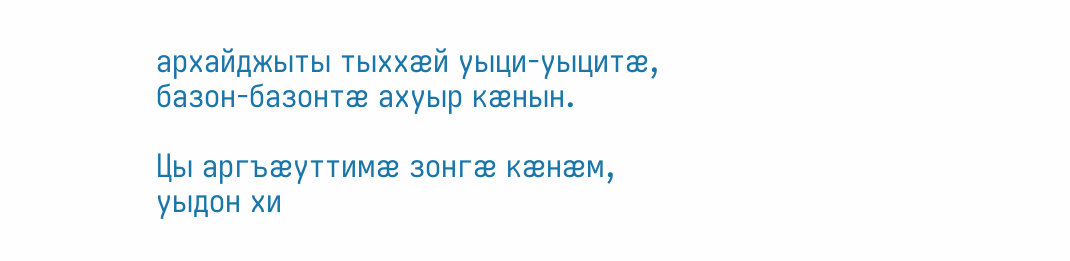архайджыты тыххæй уыци-уыцитæ, базон-базонтæ ахуыр кæнын.

Цы аргъæуттимæ зонгæ кæнæм, уыдон хи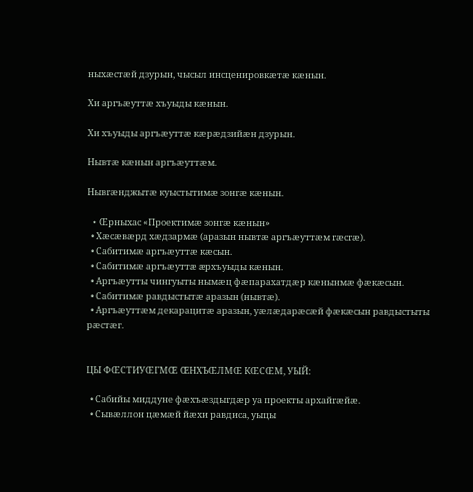ныхæстæй дзурын, чысыл инсценировкæтæ кæнын.

Хи аргъæуттæ хъуыды кæнын.

Хи хъуыды аргъæуттæ кæрæдзийæн дзурын.

Нывтæ кæнын аргъæуттæм.

Нывгæнджытæ куыстытимæ зонгæ кæнын.

  • Œрныхас «Проектимæ зонгæ кæнын»
  • Хæсæвæрд хæдзармæ (аразын нывтæ аргъæуттæм гæсгæ).
  • Сабитимæ аргъæуттæ кæсын.
  • Сабитимæ аргъæуттæ æрхъуыды кæнын.
  • Аргъæутты чингуыты нымæц фæпарахатдæр кæнынмæ фæкæсын.
  • Сабитимæ равдыстытæ аразын (нывтæ).
  • Аргъæуттæм декарацитæ аразын, уæлæдарæсæй фæкæсын равдыстыты рæстæг.


ЦЫ ФŒСТИУŒГМŒ ŒНХЪŒЛМŒ КŒСŒМ, УЫЙ:

  • Сабийы миддуне фæхъæздыгдæр уа проекты архайгæйæ.
  • Сывæллон цæмæй йæхи равдиса, уыцы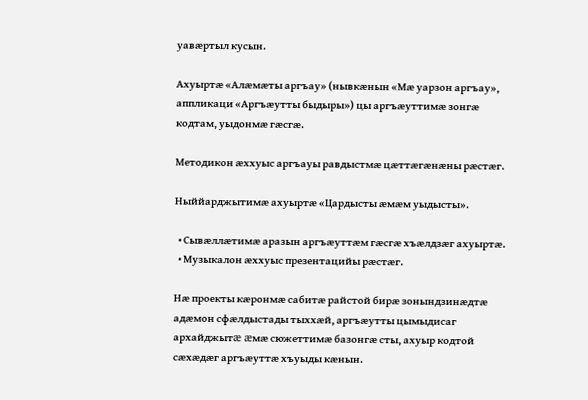уавæртыл кусын.

Ахуыртæ «Алæмæты аргъау» (нывкæнын «Мæ уарзон аргъау», аппликаци «Аргъæутты быдыры») цы аргъæуттимæ зонгæ кодтам, уыдонмæ гæсгæ.

Методикон æххуыс аргъауы равдыстмæ цæттæгæнæны рæстæг.

Ныййарджытимæ ахуыртæ «Цардысты æмæм уыдысты».

  • Сывæллæтимæ аразын аргъæуттæм гæсгæ хъæлдзæг ахуыртæ.
  • Музыкалон æххуыс презентацийы рæстæг.

Нæ проекты кæронмæ сабитæ райстой бирæ зонындзинæдтæ адæмон сфæлдыстады тыххæй, аргъæутты цымыдисаг архайджытæ æмæ сюжеттимæ базонгæ сты, ахуыр кодтой сæхæдæг аргъæуттæ хъуыды кæнын.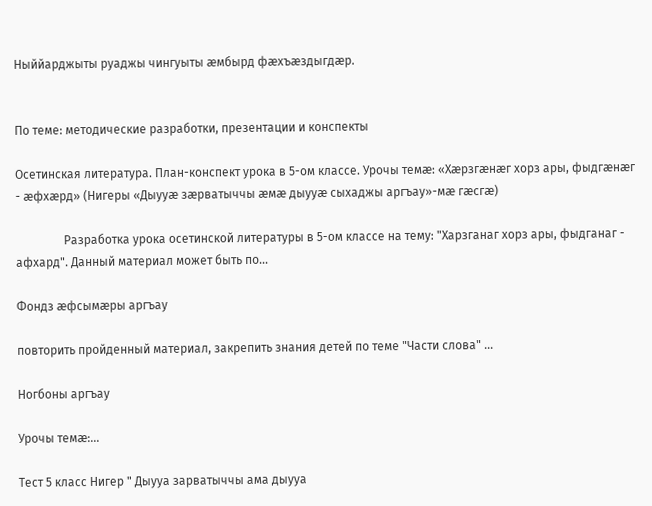Ныййарджыты руаджы чингуыты æмбырд фæхъæздыгдæр.


По теме: методические разработки, презентации и конспекты

Осетинская литература. План-конспект урока в 5-ом классе. Урочы темӕ: «Хӕрзгӕнӕг хорз ары, фыдгӕнӕг - ӕфхӕрд» (Нигеры «Дыууӕ зӕрватыччы ӕмӕ дыууӕ сыхаджы аргъау»-мӕ гӕсгӕ)

                Разработка урока осетинской литературы в 5-ом классе на тему: "Харзганаг хорз ары, фыдганаг - афхард". Данный материал может быть по...

Фондз æфсымæры аргъау

повторить пройденный материал, закрепить знания детей по теме "Части слова" ...

Ногбоны аргъау

Урочы темæ:...

Тест 5 класс Нигер " Дыууа зарватыччы ама дыууа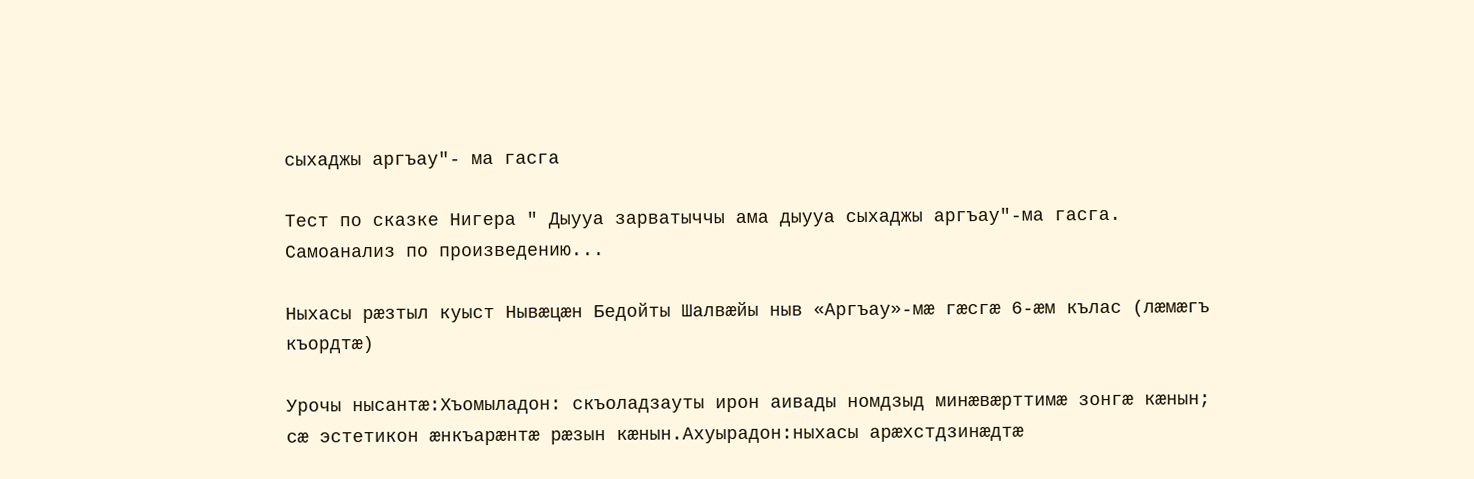сыхаджы аргъау"- ма гасга

Тест по сказке Нигера " Дыууа зарватыччы ама дыууа сыхаджы аргъау"-ма гасга. Самоанализ по произведению...

Ныхасы рæзтыл куыст Нывæцæн Бедойты Шалвæйы ныв «Аргъау»-мæ гæсгæ 6-æм кълас (лæмæгъ къордтæ)

Урочы нысантæ:Хъомыладон: скъоладзауты ирон аивады номдзыд минæвæрттимæ зонгæ кæнын; сæ эстетикон æнкъарæнтæ рæзын кæнын.Ахуырадон:ныхасы арæхстдзинæдтæ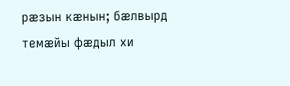рæзын кæнын; бæлвырд темæйы фæдыл хи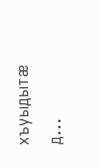хъуыдытæ д...